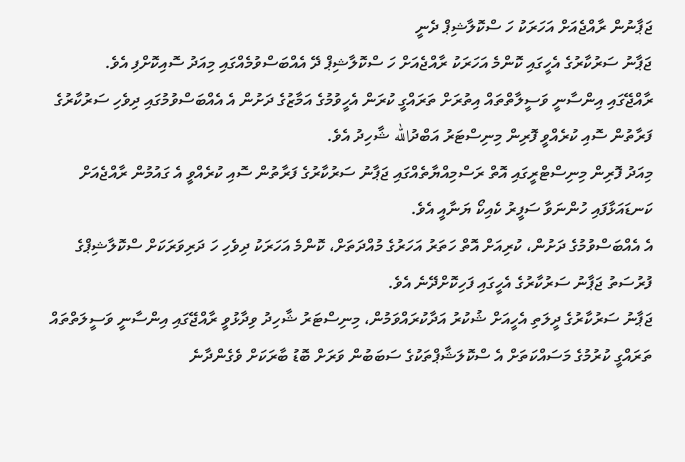ޖަޕާނުން ރާއްޖެއަށް އަހަރަކު ހަ ސްކޮލާޝިޕް ދެނީ
ޖަޕާނު ސަރުކާރުގެ އެހީގައި ކޮންމެ އަހަރަކު ރާއްޖެއަށް ހަ ސްކޮލާޝިޕް ދޭ އެއްބަސްވުމެއްގައި މިއަދު ސޮއިކޮށްފި އެވެ.
ރާއްޖޭގައި އިންސާނީ ވަސީލާތްތައް އިތުރަށް ތަރައްގީ ކުރަން އެހީވުމުގެ އަމާޒުގެ ދަށުން އެ އެއްބަސްވުމުގައި ދިވެހި ސަރުކާރުގެ ފަރާތުން ސޮއި ކުރެއްވީ ފޮރިން މިނިސްޓަރު އަބްދުالله ޝާހިދު އެވެ.
މިއަދު ފޮރިން މިނިސްޓްރީގައި އޮތް ރަސްމިއްޔާތެއްގައި ޖަޕާނު ސަރުކާރުގެ ފަރާތުން ސޮއި ކުރެއްވީ އެ ގައުމުން ރާއްޖެއަށް ކަނޑައަޅާފައި ހުންނަވާ ސަފީރު ކެއިކޯ ޔަނާއީ އެވެ.
އެ އެއްބަސްވުމުގެ ދަށުން، ކުރިއަށް އޮތް ހަތަރު އަހަރުގެ މުއްދަތަށް، ކޮންމެ އަހަރަކު ދިވެހި ހަ ދަރިވަރަކަށް ސްކޮލާޝިޕްގެ ފުރުސަތު ޖަޕާނު ސަރުކާރުގެ އެހީގައި ފަހިކޮށްދޭނެ އެވެ.
ޖަޕާނު ސަރުކާރުގެ ދީލަތި އެހީއަށް ޝުކުރު އަދާކުރައްވަމުން، މިނިސްޓަރު ޝާހިދު ވިދާޅުވީ ރާއްޖޭގައި އިންސާނީ ވަސީލަތްތައް ތަރައްގީ ކުރުމުގެ މަސައްކަތަށް އެ ސްކޮލަޝާޕްތަކުގެ ސަބަބުން ވަރަށް ބޮޑު ބާރަކަށް ވެގެންދާނެ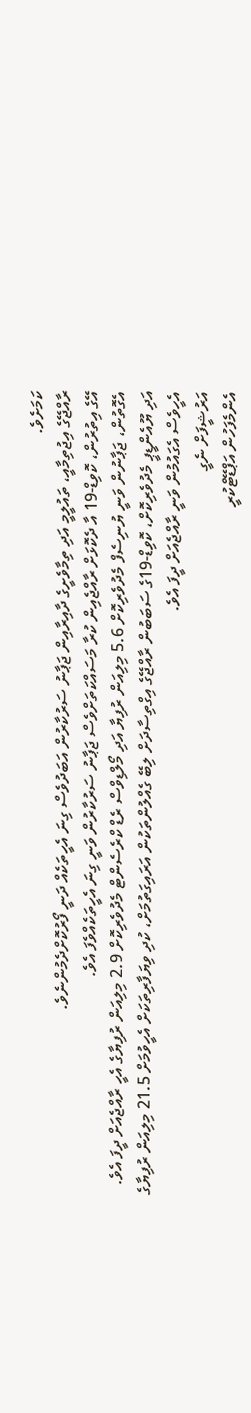ކަމަށެވެ.
ރާއްޖޭގެ އިޖުތިމާއީ، ތައުލީމީ އަދި ތިމާވެށީގެ ދާއިރާއިން ޖަޕާނު ސަރުކާރުން އަބަދުވެސް ގިނަ އެހީތަކެއް ދަނީ ފޯރުކޮށްދެމުންނެވެ.
އޭގެ އިތުރުން، ކޮވިޑް-19 އާ ދެކޮޅަށް ރާއްޖެއިން ކުރާ މަސައްކަތަށްވެސް ޖަޕާނު ސަރުކާރުން ވަނީ ގިނަ އެހީތަކެއްވެފަ އެވެ.
އެގޮތުން، ޖަޕާނުން ވަނީ ޔުނިސެފް މެދުވެރިކޮށް 5.6 މިލިއަން ރުފިޔާ އަދި މޯލްޑިވްސް ރެޑް ކްރެސެންޓް މެދުވެރިކޮށް 2.9 މިލިއަން ރުފިޔާގެ އެހީ ރާއްޖެއަށް ދީފަ އެވެ.
އަދި ޔޫއެންޑީޕީ މެދުވެރިކޮށް، ކޮވިޑް-19ގެ ސަބަބުން ރާއްޖޭގެ އިގްތިސާދަށް ލިބޭ ގެއްލުންތަކުން އަރައިގަތުމަށް، ކުދި ވިޔަފާރިތަކަށް އެހީވުމަށް 21.5 މިލިއަން ރުފިޔާގެ އެހީވެސް އެގައުމުން ވަނީ ރާއްޖެއަށް ދީފަ އެވެ.
އަރުޝީފަށް ނެގީ
އެންމެފަހުން އަޕްޑޭޓްކުރީ